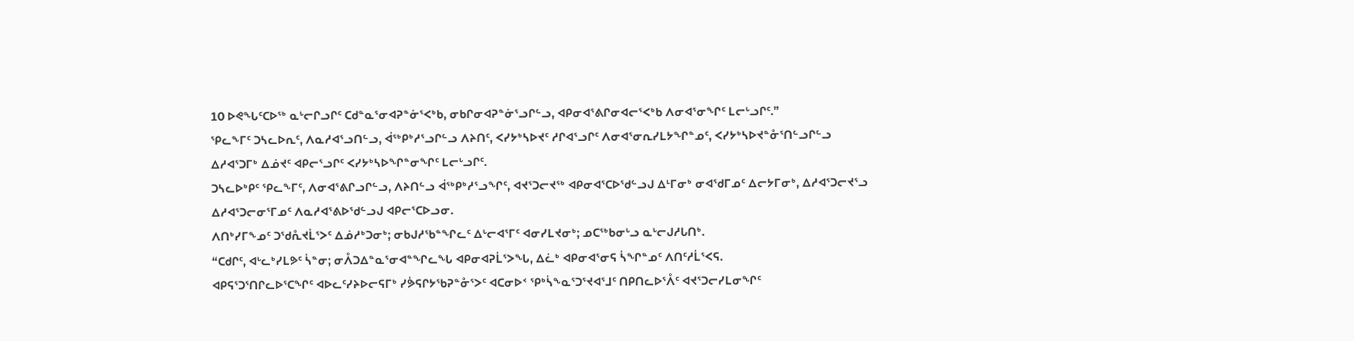10 ᐅᕙᖓᑦᑕᐅᖅ ᓇᒡᓕᒋᓗᒋᑦ ᑕᑯᓐᓇᕐᓂᐊᕈᓐᓃᕐᐸᒃᑲ, ᓂᑲᒋᓂᐊᕈᓐᓃᕐᓗᒋᓪᓗ, ᐊᑭᓂᐊᕐᕕᒋᓂᐊᓕᕐᐸᒃᑲ ᐱᓂᐊᕐᓂᖏᑦ ᒪᓕᒡᓗᒋᑦ.”
ᕿᓚᖕᒥᑦ ᑐᓴᓚᐅᕆᑦ, ᐱᓇᓱᐊᕐᓗᑎᓪᓗ, ᐋᖅᑭᒃᓱᕐᓗᒋᓪᓗ ᐱᔨᑎᑦ, ᐸᓯᔭᒃᓴᐅᔪᑦ ᓱᒋᐊᕐᓗᒋᑦ ᐱᓂᐊᕐᓂᕆᓯᒪᔭᖏᓐᓄᑦ, ᐸᓯᔭᒃᓴᐅᔪᓐᓁᕐᑎᓪᓗᒋᓪᓗ ᐃᓱᐊᕐᑐᒥᒃ ᐃᓅᔪᑦ ᐊᑭᓕᕐᓗᒋᑦ ᐸᓯᔭᒃᓴᐅᖏᓐᓂᖏᑦ ᒪᓕᒡᓗᒋᑦ.
ᑐᓴᓚᐅᒃᑭᑦ ᕿᓚᖕᒥᑦ, ᐱᓂᐊᕐᕕᒋᓗᒋᓪᓗ, ᐱᔨᑎᓪᓗ ᐋᖅᑭᒃᓱᕐᓗᖏᑦ, ᐊᔪᕐᑐᓕᔪᖅ ᐊᑭᓂᐊᕐᑕᐅᖁᓪᓗᒍ ᐃᒻᒥᓂᒃ ᓂᐊᖁᒥᓄᑦ ᐃᓕᔭᒥᓂᒃ, ᐃᓱᐊᕐᑐᓕᔪᕐᓗ ᐃᓱᐊᕐᑐᓕᓂᕐᒥᓄᑦ ᐱᓇᓱᐊᕐᕕᐅᖁᓪᓗᒍ ᐊᑭᓕᕐᑕᐅᓗᓂ.
ᐱᑎᒃᓯᒥᖕᓄᑦ ᑐᖁᕅᔪᒫᕐᐳᑦ ᐃᓅᓱᒃᑐᓂᒃ; ᓂᑲᒍᓱᖃᓐᖏᓚᑦ ᐃᒡᓕᐊᕐᒥᑦ ᐊᓂᓯᒪᔪᓂᒃ; ᓄᑕᖅᑲᓂᒡᓗ ᓇᒡᓕᒍᓱᒐᑎᒃ.
“ᑕᑯᒋᑦ, ᐊᒡᓚᒃᓯᒪᕗᑦ ᓵᓐᓂ; ᓂᐰᑐᐃᓐᓇᕐᓂᐊᓐᖏᓚᖓ ᐊᑭᓂᐊᕈᒫᕐᐳᖓ, ᐃᓛᒃ ᐊᑭᓂᐊᕐᓂᕋ ᓵᖏᓐᓄᑦ ᐱᑎᑦᓱᒫᕐᐸᕋ.
ᐊᑭᕋᕐᑐᕐᑎᒋᓚᐅᕐᑕᖏᑦ ᐊᐅᓚᑦᓯᔨᐅᓕᕋᒥᒃ ᓯᕘᕋᒋᔭᖃᕈᓐᓁᕐᐳᑦ ᐊᑕᓂᐅᑉ ᕿᒃᓵᖕᓇᕐᑐᕐᔪᐊᕐᒧᑦ ᑎᑭᑎᓚᐅᕐᐰᑦ ᐊᔪᕐᑐᓕᓯᒪᓂᖏᑦ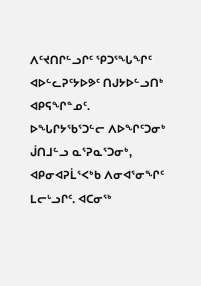ᐱᑦᔪᑎᒋᓪᓗᒋᑦ ᕿᑐᕐᖓᖏᑦ ᐊᐅᓪᓚᕈᑦᔭᐅᕗᑦ ᑎᒍᔭᐅᓪᓗᑎᒃ ᐊᑭᕋᖏᓐᓄᑦ.
ᐅᖓᒋᔭᖃᕐᑐᓪᓕ ᐱᐅᖏᑦᑐᓂᒃ ᒎᑎᒧᓪᓗ ᓇᕐᕈᓇᕐᑐᓂᒃ, ᐊᑭᓂᐊᕈᒫᕐᐸᒃᑲ ᐱᓂᐊᕐᓂᖏᑦ ᒪᓕᒡᓗᒋᑦ. ᐊᑕᓂᖅ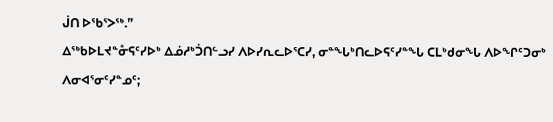ᒎᑎ ᐅᖃᕐᐳᖅ.”
ᐃᖅᑲᐅᒪᔪᓐᓁᕋᑦᓯᐅᒃ ᐃᓅᓱᒃᑑᑎᓪᓗᓯ ᐱᐅᓯᕆᓚᐅᕐᑕᓯ, ᓂᓐᖓᒃᑎᓚᐅᕋᑦᓯᓐᖓ ᑕᒪᒃᑯᓂᖓ ᐱᐅᖏᑦᑐᓂᒃ ᐱᓂᐊᕐᓂᑦᓯᓐᓄᑦ;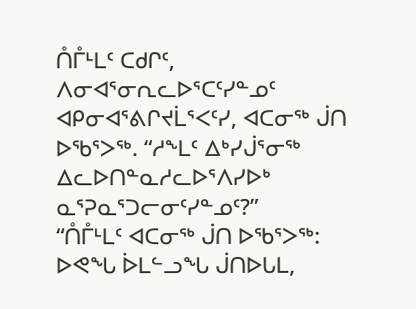ᑍᒤᒻᒪᑦ ᑕᑯᒋᑦ, ᐱᓂᐊᕐᓂᕆᓚᐅᕐᑕᑦᓯᓐᓄᑦ ᐊᑭᓂᐊᕐᕕᒋᔪᒫᕐᐸᑦᓯ, ᐊᑕᓂᖅ ᒎᑎ ᐅᖃᕐᐳᖅ. “ᓱᖕᒪᑦ ᐃᒃᓯᒎᕐᓂᖅ ᐃᓚᐅᑎᓐᓇᓱᓚᐅᕐᐱᓯᐅᒃ ᓇᕐᕈᓇᕐᑐᓕᓂᑦᓯᓐᓄᑦ?”
“ᑍᒤᒻᒪᑦ ᐊᑕᓂᖅ ᒎᑎ ᐅᖃᕐᐳᖅ: ᐅᕙᖓ ᐆᒪᓪᓗᖓ ᒎᑎᐅᒐᒪ,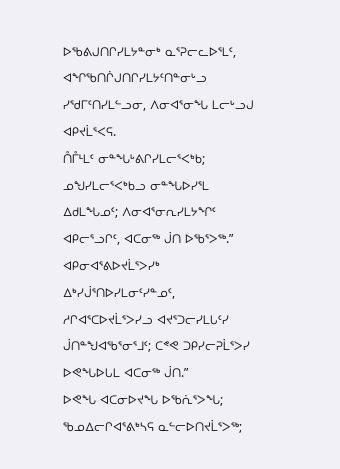ᐅᖃᕕᒍᑎᒋᓯᒪᔭᓐᓂᒃ ᓇᕐᕈᓕᓚᐅᕐᒪᑦ, ᐊᖏᖃᑎᒌᒍᑎᒋᓯᒪᔭᑦᑎᓐᓂᒡᓗ ᓯᖁᒥᑦᑎᓯᒪᓪᓗᓂ, ᐱᓂᐊᕐᓂᖓ ᒪᓕᒡᓗᒍ ᐊᑭᔪᒫᕐᐸᕋ.
ᑍᒤᒻᒪᑦ ᓂᓐᖓᒡᕕᒋᓯᒪᓕᕐᐸᒃᑲ; ᓄᖑᓯᒪᓕᕐᐸᒃᑲᓗ ᓂᓐᖓᐅᓯᕐᒪ ᐃᑯᒪᖓᓄᑦ; ᐱᓂᐊᕐᓂᕆᓯᒪᔭᖏᑦ ᐊᑭᓕᕐᓗᒋᑦ, ᐊᑕᓂᖅ ᒎᑎ ᐅᖃᕐᐳᖅ.”
ᐊᑭᓂᐊᕐᕕᐅᔪᒫᕐᐳᓯᒃ ᐃᒃᓯᒎᕐᑎᐅᓯᒪᓂᑦᓯᓐᓄᑦ, ᓱᒋᐊᕐᑕᐅᔪᒫᕐᐳᓯᓗ ᐊᔪᕐᑐᓕᓯᒪᒐᑦᓯ ᒎᑎᓐᖑᐊᖃᕐᓂᕐᒧᑦ; ᑕᕝᕙ ᑐᑭᓯᓕᕈᒫᕐᐳᓯ ᐅᕙᖓᐅᒐᒪ ᐊᑕᓂᖅ ᒎᑎ.”
ᐅᕙᖓ ᐊᑕᓂᐅᔪᖓ ᐅᖃᕇᕐᐳᖓ; ᖃᓄᐃᓕᒋᐊᕐᕕᒃᓴᕋ ᓇᓪᓕᐅᑎᔪᒫᕐᐳᖅ;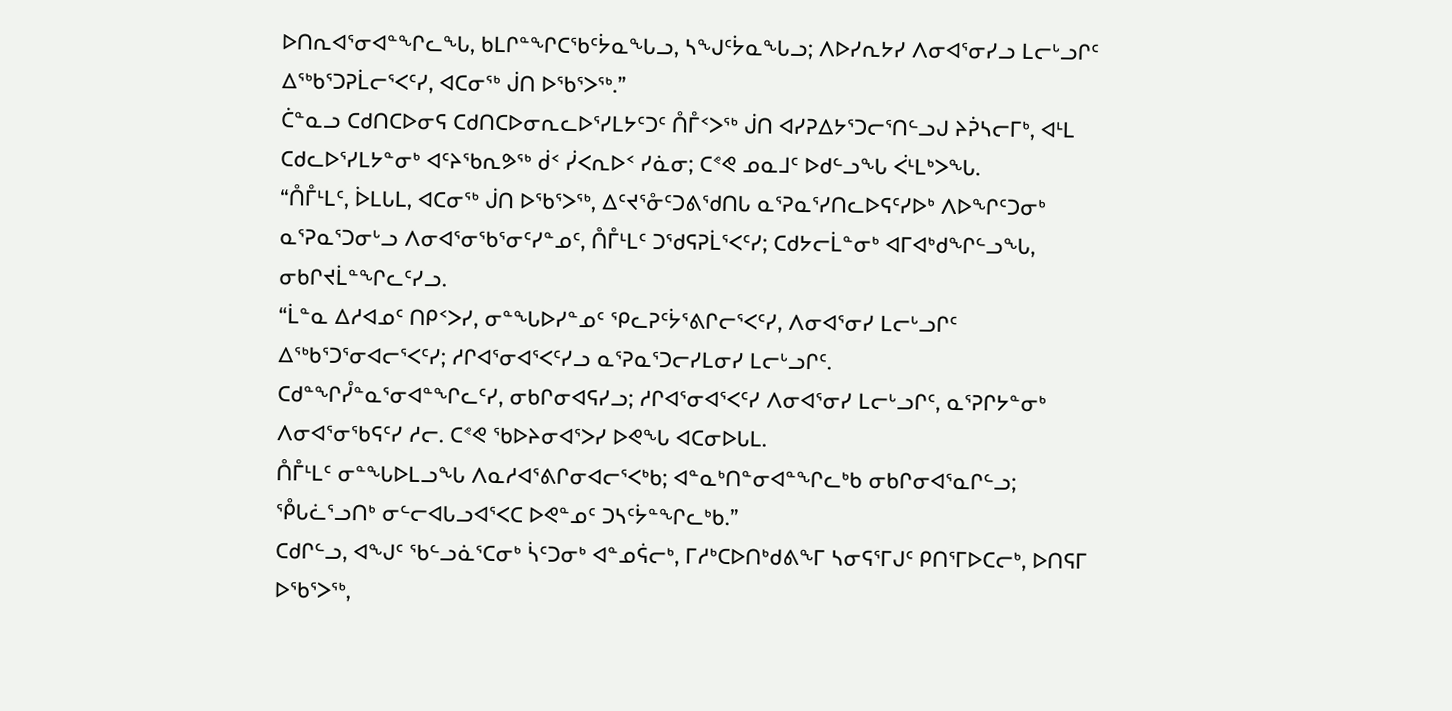ᐅᑎᕆᐊᕐᓂᐊᓐᖏᓚᖓ, ᑲᒪᒋᓐᖏᑕᖃᑦᔮᓇᖓᓗ, ᓴᖑᑦᔮᓇᖓᓗ; ᐱᐅᓯᕆᔭᓯ ᐱᓂᐊᕐᓂᓯᓗ ᒪᓕᒡᓗᒋᑦ ᐃᖅᑲᕐᑐᕈᒫᓕᕐᐸᑦᓯ, ᐊᑕᓂᖅ ᒎᑎ ᐅᖃᕐᐳᖅ.”
ᑖᓐᓇᓗ ᑕᑯᑎᑕᐅᓂᕋ ᑕᑯᑎᑕᐅᓂᕆᓚᐅᕐᓯᒪᔭᑦᑐᑦ ᑍᒤᑉᐳᖅ ᒎᑎ ᐊᓯᕈᐃᔭᕐᑐᓕᕐᑎᓪᓗᒍ ᔨᕉᓴᓕᒥᒃ, ᐊᒻᒪ ᑕᑯᓚᐅᕐᓯᒪᔭᓐᓂᒃ ᐊᑦᔨᖃᕆᕗᖅ ᑰᑉ ᓰᐸᕆᐅᑉ ᓯᓈᓂ; ᑕᕝᕙ ᓄᓇᒧᑦ ᐅᑯᓪᓗᖓ ᐹᒻᒪᒃᐳᖓ.
“ᑍᒤᒻᒪᑦ, ᐆᒪᒐᒪ, ᐊᑕᓂᖅ ᒎᑎ ᐅᖃᕐᐳᖅ, ᐃᑦᔪᕐᓁᑦᑐᕕᖁᑎᒐ ᓇᕐᕈᓇᕐᓯᑎᓚᐅᕋᑦᓯᐅᒃ ᐱᐅᖏᑦᑐᓂᒃ ᓇᕐᕈᓇᕐᑐᓂᒡᓗ ᐱᓂᐊᕐᓂᖃᕐᓂᑦᓯᓐᓄᑦ, ᑍᒤᒻᒪᑦ ᑐᖁᕋᕈᒫᕐᐸᑦᓯ; ᑕᑯᔭᓕᒫᓐᓂᒃ ᐊᒥᐊᒃᑯᖏᓪᓗᖓ, ᓂᑲᒋᔪᒫᓐᖏᓚᑦᓯᓗ.
“ᒫᓐᓇ ᐃᓱᐊᓄᑦ ᑎᑭᑉᐳᓯ, ᓂᓐᖓᐅᓯᓐᓄᑦ ᕿᓚᕈᑦᔮᕐᕕᒋᓕᕐᐸᑦᓯ, ᐱᓂᐊᕐᓂᓯ ᒪᓕᒡᓗᒋᑦ ᐃᖅᑲᕐᑐᕐᓂᐊᓕᕐᐸᑦᓯ; ᓱᒋᐊᕐᓂᐊᕐᐸᑦᓯᓗ ᓇᕐᕈᓇᕐᑐᓕᓯᒪᓂᓯ ᒪᓕᒡᓗᒋᑦ.
ᑕᑯᓐᖏᓮᓐᓇᕐᓂᐊᓐᖏᓚᑦᓯ, ᓂᑲᒋᓂᐊᕋᓯᓗ; ᓱᒋᐊᕐᓂᐊᕐᐸᑦᓯ ᐱᓂᐊᕐᓂᓯ ᒪᓕᒡᓗᒋᑦ, ᓇᕐᕈᒋᔭᓐᓂᒃ ᐱᓂᐊᕐᓂᖃᕋᑦᓯ ᓱᓕ. ᑕᕝᕙ ᖃᐅᔨᓂᐊᕐᐳᓯ ᐅᕙᖓ ᐊᑕᓂᐅᒐᒪ.
ᑍᒤᒻᒪᑦ ᓂᓐᖓᐅᒪᓗᖓ ᐱᓇᓱᐊᕐᕕᒋᓂᐊᓕᕐᐸᒃᑲ; ᐊᓐᓇᒃᑎᓐᓂᐊᓐᖏᓚᒃᑲ ᓂᑲᒋᓂᐊᕐᓇᒋᓪᓗ; ᕾᒐᓛᕐᓗᑎᒃ ᓂᓪᓕᐊᒐᓗᐊᕐᐸᑕ ᐅᕙᓐᓄᑦ ᑐᓴᑦᔮᓐᖏᓚᒃᑲ.”
ᑕᑯᒋᓪᓗ, ᐊᖑᑦ ᖃᓪᓗᓈᕐᑕᓂᒃ ᓵᑦᑐᓂᒃ ᐊᓐᓄᕌᓕᒃ, ᒥᓱᒃᑕᐅᑎᒃᑯᕕᖕᒥ ᓴᓂᕋᕐᒥᒍᑦ ᑭᑎᕐᒥᐅᑕᓕᒃ, ᐅᑎᕋᒥ ᐅᖃᕐᐳᖅ,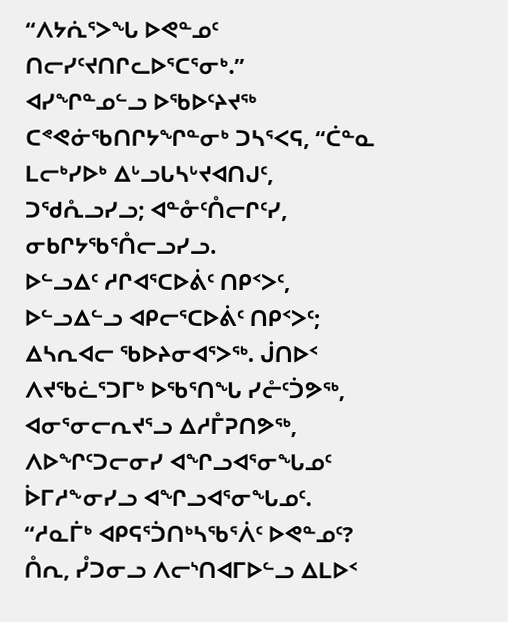“ᐱᔭᕇᕐᐳᖓ ᐅᕙᓐᓄᑦ ᑎᓕᓯᑦᔪᑎᒋᓚᐅᕐᑕᕐᓂᒃ.”
ᐊᓯᖏᓐᓄᓪᓗ ᐅᖃᐅᑦᔨᔪᖅ ᑕᕝᕙᓃᖃᑎᒋᔭᖏᓐᓂᒃ ᑐᓴᕐᐸᕋ, “ᑖᓐᓇ ᒪᓕᒃᓯᐅᒃ ᐃᒡᓗᒐᓴᒡᔪᐊᑎᒍᑦ, ᑐᖁᕅᓗᓯᓗ; ᐊᓐᓁᑦᑍᓕᒋᑦᓯ, ᓂᑲᒋᔭᖃᕐᑍᓕᓗᓯᓗ.
ᐅᓪᓗᐃᑦ ᓱᒋᐊᕐᑕᐅᕖᑦ ᑎᑭᑉᐳᑦ, ᐅᓪᓗᐃᓪᓗ ᐊᑭᓕᕐᑕᐅᕖᑦ ᑎᑭᑉᐳᑦ; ᐃᓴᕆᐊᓕ ᖃᐅᔨᓂᐊᕐᐳᖅ. ᒎᑎᐅᑉ ᐱᔪᖃᓛᕐᑐᒥᒃ ᐅᖃᕐᑎᖓ ᓯᓔᑦᑑᕗᖅ, ᐊᓂᕐᓂᓕᕆᔪᕐᓗ ᐃᓱᒤᕈᑎᕗᖅ, ᐱᐅᖏᑦᑐᓕᓂᓯ ᐊᖏᓗᐊᕐᓂᖓᓄᑦ ᐆᒥᓱᖕᓂᓯᓗ ᐊᖏᓗᐊᕐᓂᖓᓄᑦ.
“ᓱᓇᒦᒃ ᐊᑭᕋᕐᑑᑎᒃᓴᖃᕐᐲᑦ ᐅᕙᓐᓄᑦ? ᑍᕆ, ᓮᑐᓂᓗ ᐱᓕᔅᑎᐊᒥᐅᓪᓗ ᐃᒪᐅᑉ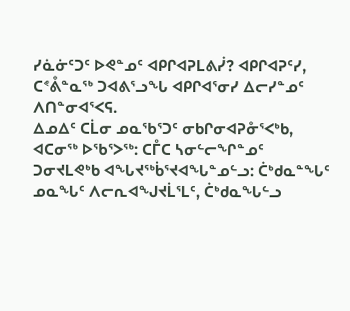ᓯᓈᓃᑦᑐᑦ ᐅᕙᓐᓄᑦ ᐊᑭᒋᐊᕈᒪᕕᓰ? ᐊᑭᒋᐊᕈᑦᓯ, ᑕᕝᕔᓐᓇᖅ ᑐᐊᕕᕐᓗᖓ ᐊᑭᒋᐊᕐᓂᓯ ᐃᓕᓯᓐᓄᑦ ᐱᑎᓐᓂᐊᕐᐸᕋ.
ᐃᓄᐃᑦ ᑕᒫᓂ ᓄᓇᖃᕐᑐᑦ ᓂᑲᒋᓂᐊᕈᓁᕐᐸᒃᑲ, ᐊᑕᓂᖅ ᐅᖃᕐᐳᖅ: ᑕᒤᑕ ᓴᓂᓪᓕᖏᓐᓄᑦ ᑐᓂᔪᒪᕙᒃᑲ ᐊᖓᔪᖅᑳᕐᔪᐊᖓᓐᓄᓪᓗ: ᑖᒃᑯᓇᓐᖓᑦ ᓄᓇᖓᑦ ᐱᓕᕆᐊᖑᔪᒫᕐᒪᑦ, ᑖᒃᑯᓇᖓᓪᓗ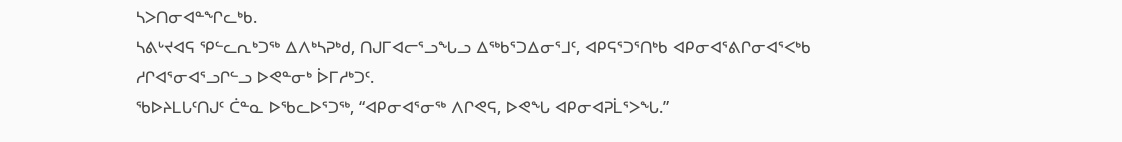ᓴᐳᑎᓂᐊᓐᖏᓚᒃᑲ.
ᓴᕕᒡᔪᐊᕋ ᕿᓪᓚᕆᒃᑐᖅ ᐃᐱᒃᓴᕈᒃᑯ, ᑎᒍᒥᐊᓕᕐᓗᖓᓗ ᐃᖅᑲᕐᑐᐃᓂᕐᒧᑦ, ᐊᑭᕋᕐᑐᕐᑎᒃᑲ ᐊᑭᓂᐊᕐᕕᒋᓂᐊᕐᐸᒃᑲ ᓱᒋᐊᕐᓂᐊᕐᓗᒋᓪᓗ ᐅᕙᓐᓂᒃ ᐆᒥᓱᒃᑐᑦ.
ᖃᐅᔨᒪᒐᑦᑎᒍᑦ ᑖᓐᓇ ᐅᖃᓚᐅᕐᑐᖅ, “ᐊᑭᓂᐊᕐᓂᖅ ᐱᒋᕙᕋ, ᐅᕙᖓ ᐊᑭᓂᐊᕈᒫᕐᐳᖓ.”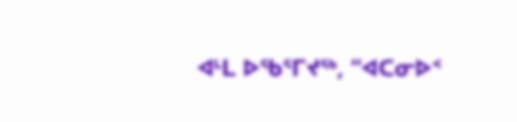ᐊᒻᒪ ᐅᖃᕐᒥᔪᖅ, “ᐊᑕᓂᐅᑉ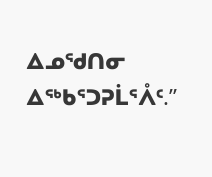ᐃᓄᖁᑎᓂ ᐃᖅᑲᕐᑐᕈᒫᕐᐰᑦ.”